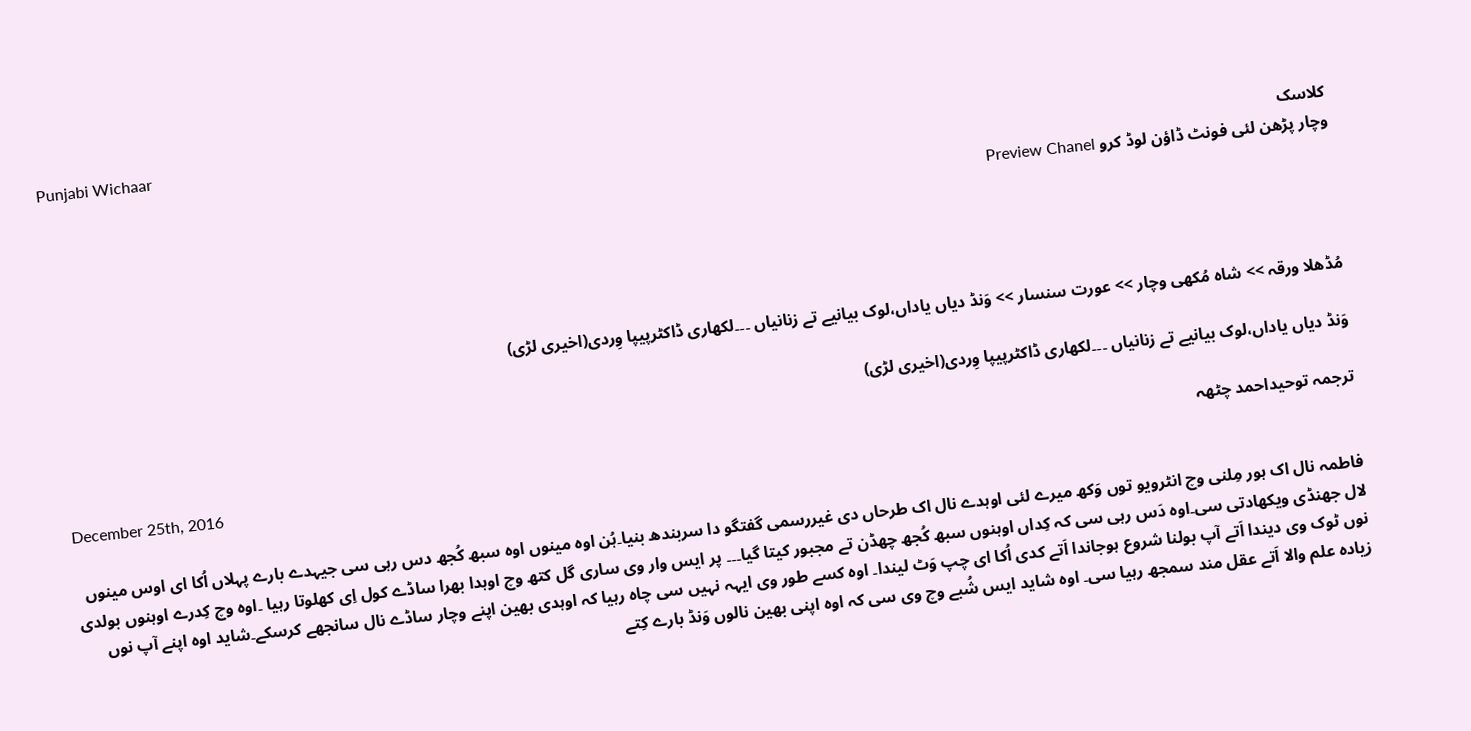Punjabi Wichaar
کلاسک
وچار پڑھن لئی فونٹ ڈاؤن لوڈ کرو Preview Chanel




مُڈھلا ورقہ >> شاہ مُکھی وچار >> عورت سنسار >> وَنڈ دیاں یاداں،لوک بیانیے تے زنانیاں ۔۔۔لکھاری ڈاکٹرپیپا وِردی(اخیری لڑی)

وَنڈ دیاں یاداں،لوک بیانیے تے زنانیاں ۔۔۔لکھاری ڈاکٹرپیپا وِردی(اخیری لڑی)

ترجمہ توحیداحمد چٹھہ
December 25th, 2016

فاطمہ نال اک ہور مِلنی وچ انٹرویو توں وَکھ میرے لئی اوہدے نال اک طرحاں دی غیررسمی گفتگو دا سربندھ بنیا۔ہُن اوہ مینوں اوہ سبھ کُجھ دس رہی سی جیہدے بارے پہلاں اُکا ای اوس مینوں لال جھنڈی ویکھادتی سی۔اوہ دَس رہی سی کہ کِداں اوہنوں سبھ کُجھ چھڈن تے مجبور کیتا گیا۔۔۔ پر ایس وار وی ساری گل کتھ وچ اوہدا بھرا ساڈے کول اِی کھلوتا رہیا ۔اوہ وچ کِدرے اوہنوں بولدی نوں ٹوک وی دیندا اَتے آپ بولنا شروع ہوجاندا اَتے کدی اُکا ای چپ وَٹ لیندا۔ اوہ کسے طور وی ایہہ نہیں سی چاہ رہیا کہ اوہدی بھین اپنے وچار ساڈے نال سانجھے کرسکے۔شاید اوہ اپنے آپ نوں زیادہ علم والا اَتے عقل مند سمجھ رہیا سی۔ اوہ شاید ایس شُبے وچ وی سی کہ اوہ اپنی بھین نالوں وَنڈ بارے کِتے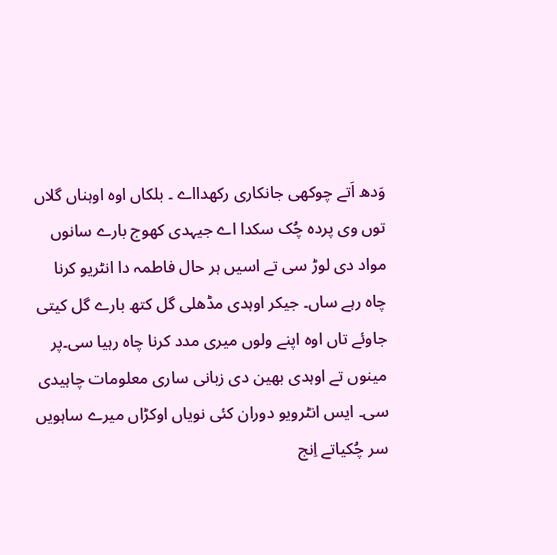وَدھ اَتے چوکھی جانکاری رکھدااے ۔ بلکاں اوہ اوہناں گلاں توں وی پردہ چُک سکدا اے جیہدی کھوج بارے سانوں مواد دی لوڑ سی تے اسیں ہر حال فاطمہ دا انٹریو کرنا چاہ رہے ساں۔ جیکر اوہدی مڈھلی گل کتھ بارے گل کیتی جاوئے تاں اوہ اپنے ولوں میری مدد کرنا چاہ رہیا سی۔پر مینوں تے اوہدی بھین دی زبانی ساری معلومات چاہیدی سی۔ ایس انٹرویو دوران کئی نویاں اوکڑاں میرے ساہویں سر چُکیاتے اِنج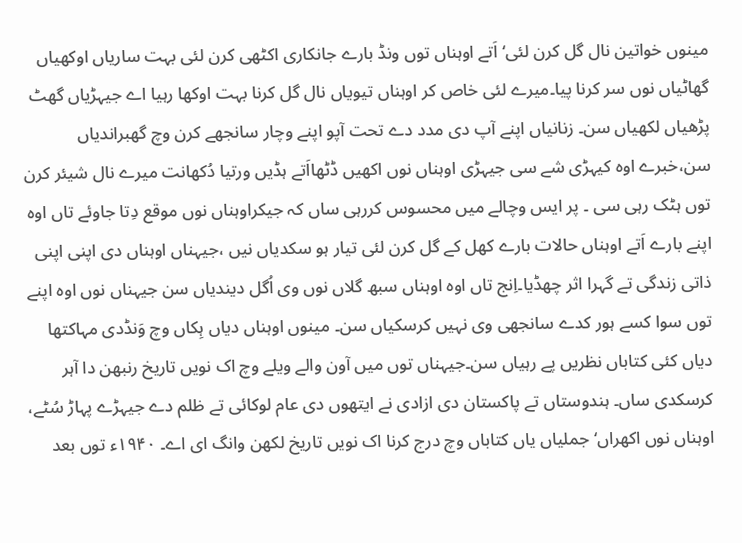مینوں خواتین نال گل کرن لئی‘اَتے اوہناں توں ونڈ بارے جانکاری اکٹھی کرن لئی بہت ساریاں اوکھیاں گھاٹیاں نوں سر کرنا پیا۔میرے لئی خاص کر اوہناں تیویاں نال گل کرنا بہت اوکھا رہیا اے جیہڑیاں گھٹ پڑھیاں لکھیاں سن۔ زنانیاں اپنے آپ دی مدد دے تحت آپو اپنے وچار سانجھے کرن وچ گھبراندیاں سن،خبرے اوہ کیہڑی شے سی جیہڑی اوہناں نوں اکھیں ڈٹھااَتے ہڈیں ورتیا دُکھانت میرے نال شیئر کرن توں ہٹک رہی سی ۔ پر ایس وچالے میں محسوس کررہی ساں کہ جیکراوہناں نوں موقع دِتا جاوئے تاں اوہ اپنے بارے اَتے اوہناں حالات بارے کھل کے گل کرن لئی تیار ہو سکدیاں نیں ،جیہناں اوہناں دی اپنی اپنی ذاتی زندگی تے گہرا اثر چھڈیا۔اِنج تاں اوہ اوہناں سبھ گلاں نوں وی اُگل دیندیاں سن جیہناں نوں اوہ اپنے توں سوا کسے ہور کدے سانجھی وی نہیں کرسکیاں سن۔ مینوں اوہناں دیاں ہِکاں وچ وَنڈدی مہاکتھا دیاں کئی کتاباں نظریں پے رہیاں سن۔جیہناں توں میں آون والے ویلے وچ اک نویں تاریخ رنبھن دا آہر کرسکدی ساں۔ ہندوستاں تے پاکستان دی ازادی نے ایتھوں دی عام لوکائی تے ظلم دے جیہڑے پہاڑ سُٹے، اوہناں نوں اکھراں‘جملیاں یاں کتاباں وچ درج کرنا اک نویں تاریخ لکھن وانگ ای اے۔ ۱۹۴۰ء توں بعد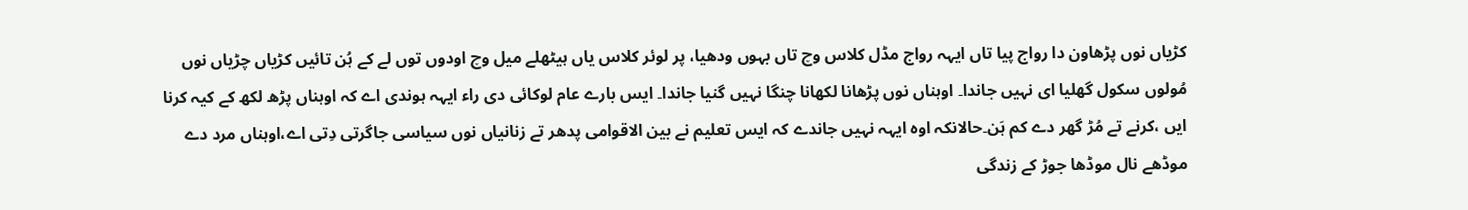کڑیاں نوں پڑھاون دا رواج پیا تاں ایہہ رواج مڈل کلاس وچ تاں بہوں ودھیا، پر لوئر کلاس یاں ہیٹھلے میل وچ اودوں توں لے کے ہُن تائیں کڑیاں چڑیاں نوں مُولوں سکول گھلیا ای نہیں جاندا۔ اوہناں نوں پڑھانا لکھانا چنگا نہیں گنیا جاندا۔ ایس بارے عام لوکائی دی راء ایہہ ہوندی اے کہ اوہناں پڑھ لکھ کے کیہ کرنا ایں ،کرنے تے مُڑ گھر دے کم ہَن۔حالانکہ اوہ ایہہ نہیں جاندے کہ ایس تعلیم نے بین الاقوامی پدھر تے زنانیاں نوں سیاسی جاگرتی دِتی اے،اوہناں مرد دے موڈھے نال موڈھا جوڑ کے زندگی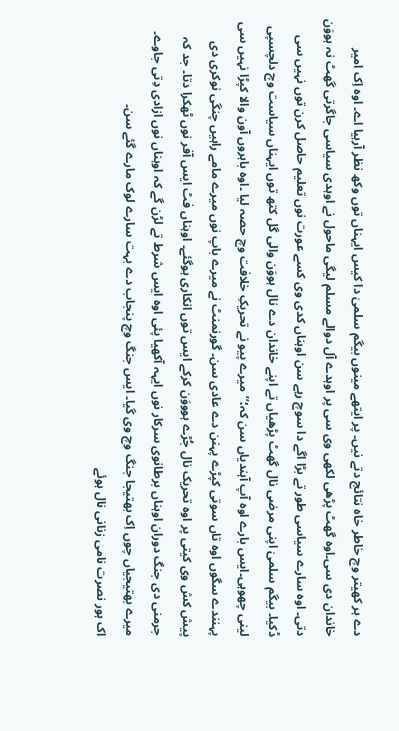دے ہر کھیتر وچ خاطر خاہ نتائج دتے نیں۔ پر ایتھے مینوں بیگم سلمیٰ دا کیس ایہناں توں وکھ نظر آرہیا اے۔ اوہ اِک امیر خاندان دی سی۔اوہ گھٹ پڑھی لکھی وی سی پر اوہدے آل دوالے مسلم لیگی ماحول نے اوہدی سیاسی جاگرتی گھٹ نہ ہووَن دتی۔ اوہ سارے سیاسی طور تے بڑا اگے دا سوچ رہے سن اوہناں کدی وی کسے عورت نوں تعلیم حاصل کرن توں نہیں سی ڈکیا۔ بیگم سلمیٰ اپنی مرضی نال گھٹ پڑھیاں تے اپنے خاندان دے نال ہووَن والی گل کتھ توں ایہناں سیاست وچ دلچسپی لینی چھوہی۔ایس بارے اوہ آپ آہندیاں سن کہ؛’’میرے پیو نے تحریکِ خلافت وچ حصہ لیا ۔اوہ باہروں آون والا کپڑا نہیں سی پہنندے سگوں اوہ تاں سوتی کپڑے پہنن دے عادی سن۔ گورنمنٹ نے میرے باپ نوں میرے مامے راہیں چنگی نوکری دی پیش کش وی کیتی پر اوہ تحریک نال جُڑے ہوووَن کرکے ایس توں انکاری ہوگئے۔ اوہناں فٹ ایس آفر نوں ٹھکرا دتا۔ جد کہ جرمنی دی جنگ دوران اوہناں برطانوی سرکار نوں ایہہ آکھیا پئی اوہ ایس شرط تے لڑن گے کہ اوہناں نوں ازادی دِتی جاوے۔ میرے بھتیجیاں چوں اِک بھتیجا جنگ وچ وی گیا۔ ایس جنگ وچ پنجاب دے بہت سارے لوک مارے گئے سن۔
اک ہور نصرت نامی زنانی نال ہوئے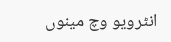انٹرویو وچ مینوں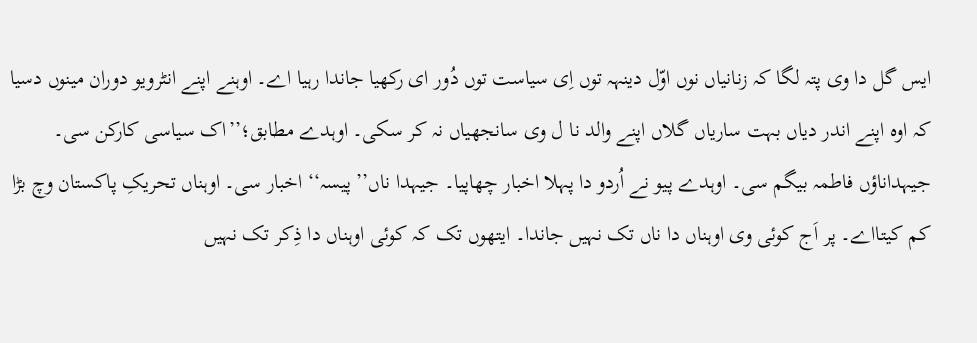ایس گل دا وی پتہ لگا کہ زنانیاں نوں اوّل دینہہ توں اِی سیاست توں دُور ای رکھیا جاندا رہیا اے۔ اوہنے اپنے انٹرویو دوران مینوں دسیا کہ اوہ اپنے اندر دیاں بہت ساریاں گلاں اپنے والد نا ل وی سانجھیاں نہ کر سکی۔ اوہدے مطابق؛’’اک سیاسی کارکن سی۔ جیہداناؤں فاطمہ بیگم سی۔ اوہدے پیو نے اُردو دا پہلا اخبار چھاپیا۔ جیہدا ناں’’ پیسہ‘‘ اخبار سی۔ اوہناں تحریکِ پاکستان وچ بڑا کم کیتااے۔ پر اَج کوئی وی اوہناں دا ناں تک نہیں جاندا۔ ایتھوں تک کہ کوئی اوہناں دا ذِکر تک نہیں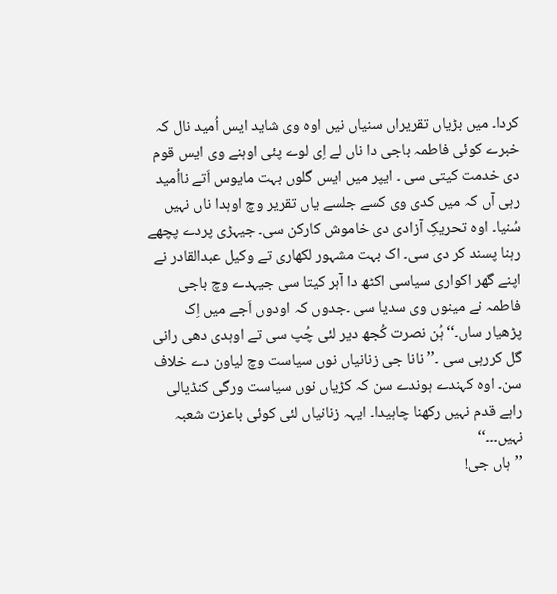کردا۔ میں بڑیاں تقریراں سنیاں نیں اوہ وی شاید ایس اُمید نال کہ خبرے کوئی فاطمہ باجی دا ناں لے اِی لوے پئی اوہنے وی ایس قوم دی خدمت کیتی سی ۔ ایپر میں ایس گلوں بہت مایوس اَتے نااُمید رہی آں کہ میں کدی وی کسے جلسے یاں تقریر وچ اوہدا ناں نہیں سُنیا۔ اوہ تحریکِ آزادی دی خاموش کارکن سی۔ جیہڑی پردے پچھے رہنا پسند کر دی سی۔ اک بہت مشہور لکھاری تے وکیل عبدالقادر نے اپنے گھر اکواری سیاسی اکٹھ دا آہر کیتا سی جیہدے وچ باجی فاطمہ نے مینوں وی سدیا سی ۔جدوں کہ اودوں اَجے میں اِک پڑھیار ساں۔‘‘ہُن نصرت کُجھ دیر لئی چُپ سی تے اوہدی دھی رانی گل کررہی سی ۔’’ نانا جی زنانیاں نوں سیاست وچ لیاون دے خلاف سن۔ اوہ کہندے ہوندے سن کہ کڑیاں نوں سیاست ورگی کنڈیالی راہے قدم نہیں رکھنا چاہیدا۔ ایہہ زنانیاں لئی کوئی باعزت شعبہ نہیں۔۔۔‘‘
’’ہاں جی!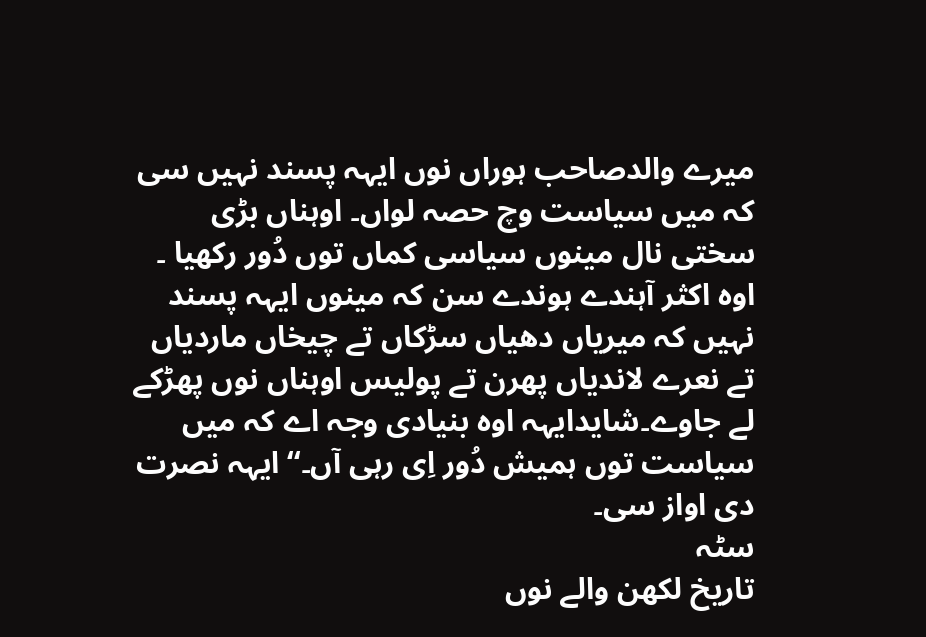میرے والدصاحب ہوراں نوں ایہہ پسند نہیں سی کہ میں سیاست وچ حصہ لواں۔ اوہناں بڑی سختی نال مینوں سیاسی کماں توں دُور رکھیا ۔ اوہ اکثر آہندے ہوندے سن کہ مینوں ایہہ پسند نہیں کہ میریاں دھیاں سڑکاں تے چیخاں ماردیاں تے نعرے لاندیاں پھرن تے پولیس اوہناں نوں پھڑکے لے جاوے۔شایدایہہ اوہ بنیادی وجہ اے کہ میں سیاست توں ہمیش دُور اِی رہی آں۔‘‘ایہہ نصرت دی اواز سی۔
سٹہ
تاریخ لکھن والے نوں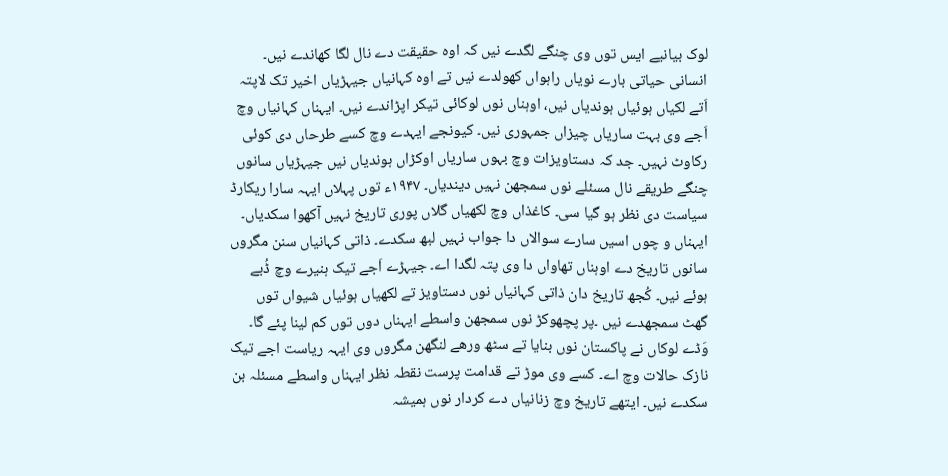لوک بیانیے ایس توں وی چنگے لگدے نیں کہ اوہ حقیقت دے نال لگا کھاندے نیں۔ انسانی حیاتی بارے نویاں راہواں کھولدے نیں تے اوہ کہانیاں جیہڑیاں اخیر تک لاپتہ اَتے لکیاں ہوئیاں ہوندیاں نیں، اوہناں نوں لوکائی تیکر اپڑاندے نیں۔ ایہناں کہانیاں وچ اَجے وی بہت ساریاں چیزاں جمہوری نیں۔ کیونجے ایہدے وچ کسے طرحاں دی کوئی رکاوٹ نہیں۔ جد کہ دستاویزات وچ بہوں ساریاں اوکڑاں ہوندیاں نیں جیہڑیاں سانوں چنگے طریقے نال مسئلے نوں سمجھن نہیں دیندیاں۔ ۱۹۴۷ء توں پہلاں ایہہ سارا ریکارڈ سیاست دی نظر ہو گیا سی۔ کاغذاں وچ لکھیاں گلاں پوری تاریخ نہیں آکھوا سکدیاں۔ ایہناں و چوں اسیں سارے سوالاں دا جواب نہیں لبھ سکدے۔ ذاتی کہانیاں سنن مگروں سانوں تاریخ دے اوہناں تھاواں دا وی پتہ لگدا اے۔ جیہڑے اَجے تیک ہنیرے وچ ڈُبے ہوئے نیں۔ کُجھ تاریخ دان ذاتی کہانیاں نوں دستاویز تے لکھیاں ہوئیاں شیواں توں گھٹ سمجھدے نیں ۔پر پچھوکڑ نوں سمجھن واسطے ایہناں دوں توں کم لینا پئے گا۔ وَڈے لوکاں نے پاکستان نوں بنایا تے سٹھ ورھے لنگھن مگروں وی ایہہ ریاست اجے تیک نازک حالات وچ اے۔ کسے وی موڑ تے قدامت پرست نقطہ نظر ایہناں واسطے مسئلہ بن سکدے نیں۔ ایتھے تاریخ وچ زنانیاں دے کردار نوں ہمیشہ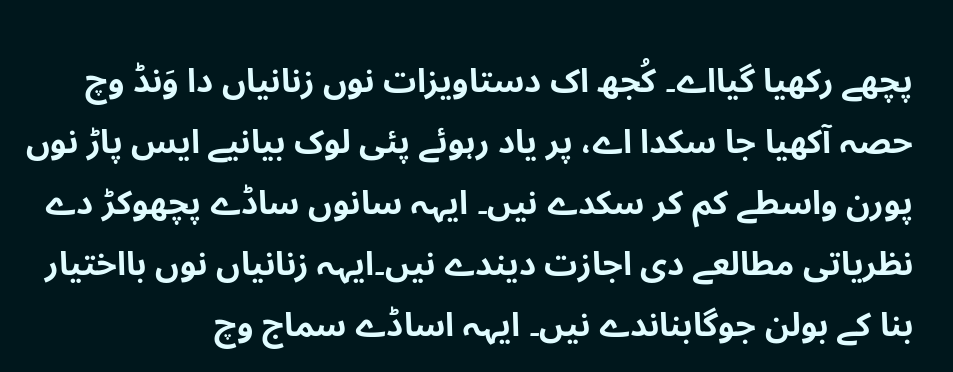پچھے رکھیا گیااے۔ کُجھ اک دستاویزات نوں زنانیاں دا وَنڈ وچ حصہ آکھیا جا سکدا اے، پر یاد رہوئے پئی لوک بیانیے ایس پاڑ نوں پورن واسطے کم کر سکدے نیں۔ ایہہ سانوں ساڈے پچھوکڑ دے نظریاتی مطالعے دی اجازت دیندے نیں۔ایہہ زنانیاں نوں بااختیار بنا کے بولن جوگابناندے نیں۔ ایہہ اساڈے سماج وچ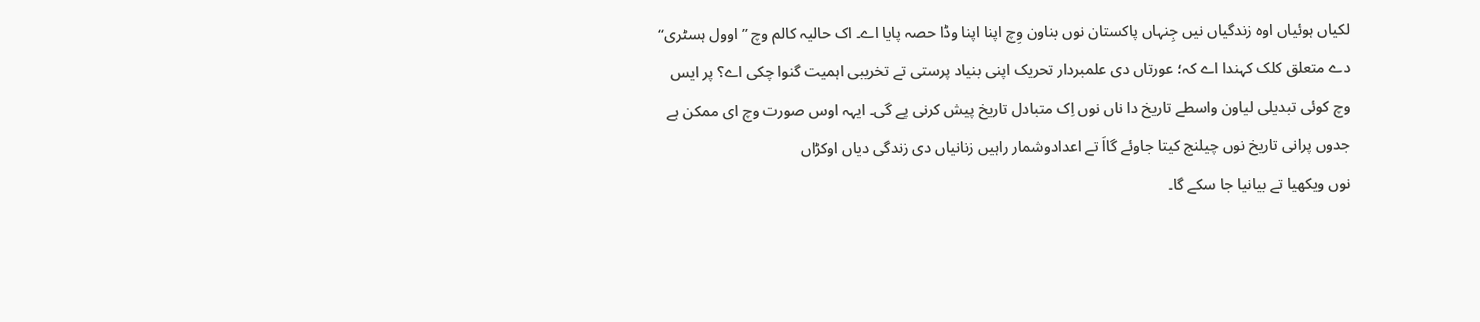لکیاں ہوئیاں اوہ زندگیاں نیں جِنہاں پاکستان نوں بناون وِچ اپنا اپنا وڈا حصہ پایا اے۔ اک حالیہ کالم وچ ’’اوول ہسٹری‘‘ دے متعلق کلک کہندا اے کہ؛ عورتاں دی علمبردار تحریک اپنی بنیاد پرستی تے تخریبی اہمیت گنوا چکی اے؟ پر ایس وچ کوئی تبدیلی لیاون واسطے تاریخ دا ناں نوں اِک متبادل تاریخ پیش کرنی پے گی۔ ایہہ اوس صورت وچ ای ممکن ہے جدوں پرانی تاریخ نوں چیلنج کیتا جاوئے گااَ تے اعدادوشمار راہیں زنانیاں دی زندگی دیاں اوکڑاں
نوں ویکھیا تے بیانیا جا سکے گا۔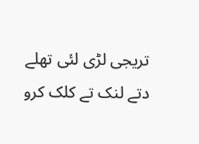تریجی لڑی لئی تھلے دتے لنک تے کلک کرو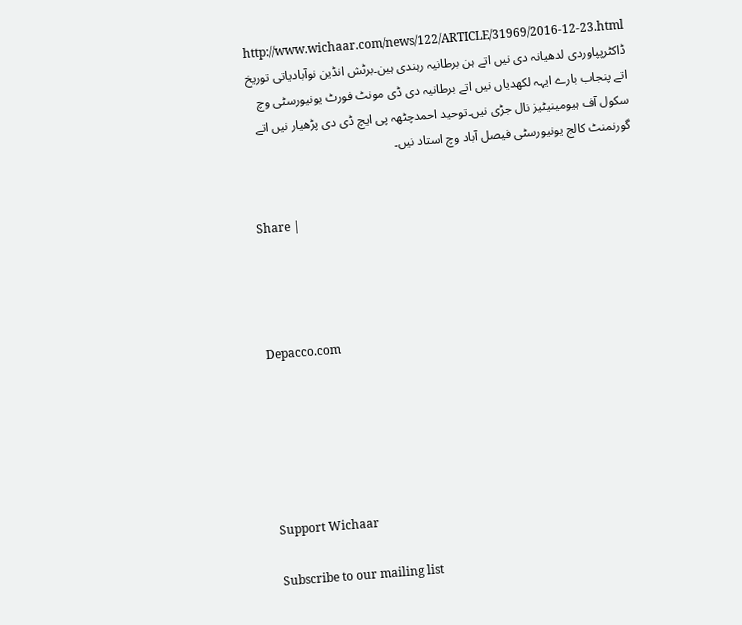http://www.wichaar.com/news/122/ARTICLE/31969/2016-12-23.html
ڈاکٹرپپاوردی لدھیانہ دی نیں اتے ہن برطانیہ رہندی ہین۔برٹش انڈین نوآبادیاتی توریخ اتے پنجاب بارے ایہہ لکھدیاں نیں اتے برطانیہ دی ڈی مونٹ فورٹ یونیورسٹی وچ سکول آف ہیومینیٹیز نال جڑی نیں۔توحید احمدچٹھہ پی ایچ ڈی دی پڑھیار نیں اتے گورنمنٹ کالج یونیورسٹی فیصل آباد وچ استاد نیں۔


Share |




Depacco.com






Support Wichaar

Subscribe to our mailing list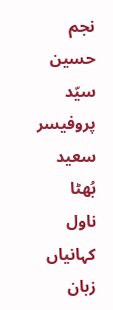نجم حسین سیّد
پروفیسر سعید بُھٹا
ناول
کہانیاں
زبان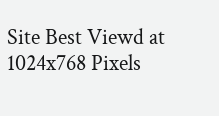Site Best Viewd at 1024x768 Pixels